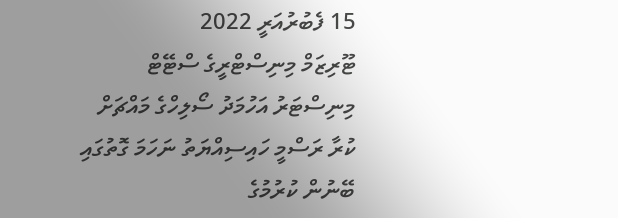15 ފެބުރުއަރީ 2022
ޓޫރިޒަމް މިނިސްޓްރީގެ ސްޓޭޓް މިނިސްޓަރު އަހުމަދު ސޯލިހްގެ މައްޗަށް ކުރާ ރަސްމީ ހައިސިއްޔަތު ނަހަމަ ގޮތުގައި ބޭނުން ކުރުމުގެ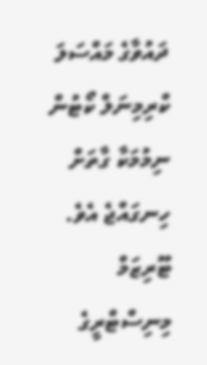ދައުވާގެ މައްސަލަ ކްރިމިނަލް ކޯޓުން ނިމުމަކާ ގާތަށް ހިނގައްޖެ އެވެ.
ޓޫރިޒަމް މިނިސްޓްރީގެ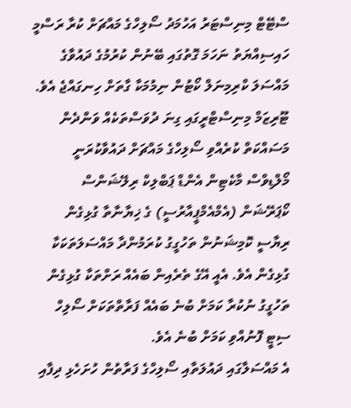ސްޓޭޓް މިނިސްޓަރު އަހުމަދު ސޯލިހްގެ މައްޗަށް ކުރާ ރަސްމީ ހައިސިއްޔަތު ނަހަމަ ގޮތުގައި ބޭނުން ކުރުމުގެ ދައުވާގެ މައްސަލަ ކްރިމިނަލް ކޯޓުން ނިމުމަކާ ގާތަށް ހިނގައްޖެ އެވެ.
ޓޫރިޒަމް މިނިސްޓްރީގައި ގިނަ ދުވަސްތަކެއް ވަންދެން މަސައްކަތް ކުރެއްވި ސޯލިހްގެ މައްޗަށް ދައުވާކުރަނީ މޯލްޑިވްސް މާކެޓިން އެންޑް ޕަބްލިކް ރިލޭޝަންސް ކޯޕަރޭޝަން (އެމްއެމްޕީއާރުސީ) ގެ ޚިޔާނާތާ ގުޅިގެން ރިޔާސީ ކޮމިޝަނުން ތަހުގީގު ކުރަމުންދާ މައްސަލަތަކަކާ ގުޅިގެން އެވެ. އެއީ އޭގެ ތެރެއިން ބައެއް ރަށްތަކާ ގުޅިގެން ތަހުގީގު ނުކުރާ ކަމަށް ބުނެ ބައެއް ފަރާތްތަކަށް ސޯލިހް ސިޓީ ފޮނުއްވި ކަމަށް ބުނެ އެވެ.
އެ މައްސަލާގައި ދައުލަތާއި ސޯލިހްގެ ފަރާތުން ހުށަހެޅި ދިފާއި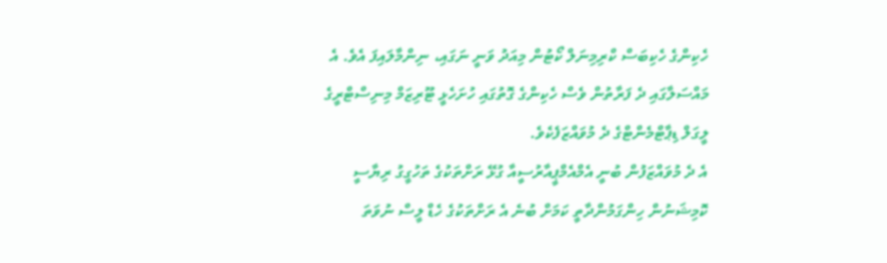ހެކިންގެ ހެކިބަސް ކްރިމިނަލް ކޯޓުން މިއަދު ވަނީ ނަގައި، ނިންމާލައިފަ އެވެ. އެ މައްސަލާގައި ދެ ފަރާތުން ވެސް ހެކިންގެ ގޮތުގައި ހުށަހެޅީ ޓޫރިޒަމް މިނިސްޓްރީގެ ލީގަލް ޑިޕާޓްމެންޓްގެ ދެ މުވައްޒަފެކެވެ.
އެ ދެ މުވައްޒަފުން ބުނީ އެމްއެމްޕީއާރުސީއާ ގުޅޭ ރަށްތަކުގެ ތަހުގީގު ރިޔާސީ ކޮމިޝަނުން ހިންގަމުންދާތީ ކަމަށް ބުނެ އެ ރަށްތަކުގެ ހެޑް ލީސް ނުވަތަ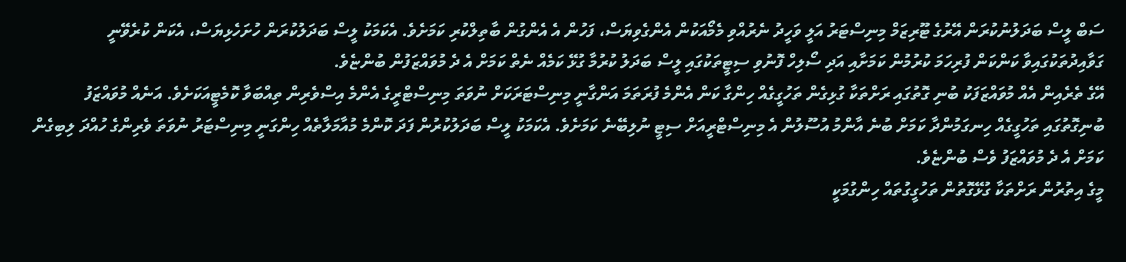ސަބް ލީސް ބަދަލުނުކުރަން އޭރުގެ ޓޫރިޒަމް މިނިސްޓަރު އަލީ ވަހީދު ނެރުއްވި މެމޯއަކުން އެންގެވިޔަސް، ފަހުން އެ އެންގުން ބާތިލްކުރި ކަމަށެވެ. އެކަމަކު ލީސް ބަދަލުކުރަން ހުށަހެޅިޔަސް، އެކަން ކުރެވޭނީ ގަވާއިދުތަކުގައިވާ ކަންކަން ފުރިހަމަ ކުރުމުން ކަމަށާއި އަދި ސޯލިހް ފޮނުވި ސިޓީތަކުގައި ލީސް ބަދަލު ކުރުމާ ގުޅޭ ކަމެއް ނެތް ކަމަށް އެ ދެ މުވައްޒަފުން ބުންޏެވެ.
އޭގެ ތެރެއިން އެއް މުވައްޒަފަކު ބުނި ގޮތުގައި ރަށްތަކާ ގުޅިގެން ތަހުގީގެއް ހިންގާ ކަން އެންމެ ފުރަތަމަ އަންގާނީ މިނިސްޓަރަކަށް ނުވަތަ މިނިސްޓްރީގެ އެންމެ އިސްވެރިން ތިއްބަވާ ކޮމެޓީއަކަށެވެ. އަނެއް މުވައްޒަފު ބުނިގޮތުގައި ތަހުގީގެއް ހިނގަމުންދާ ކަމަށް ބުނެ އާންމު އުސޫލުން އެ މިނިސްޓްރީއަށް ސިޓީ ނުލިބޭނެ ކަމަށެވެ. އެކަމަކު ލީސް ބަދަލުކުރުން ފަދަ ކޮންމެ މުއާމަލާތެއް ހިންގަނީ މިނިސްޓަރު ނުވަތަ ވެރިންގެ ހުއްދަ ލިބިގެން ކަމަށް އެ ދެ މުވައްޒަފު ވެސް ބުންޏެވެ.
މީގެ އިތުރުން ރަށްތަކާ ގުޅޭގޮތުން ތަހުގީގުތައް ހިންގުމަކީ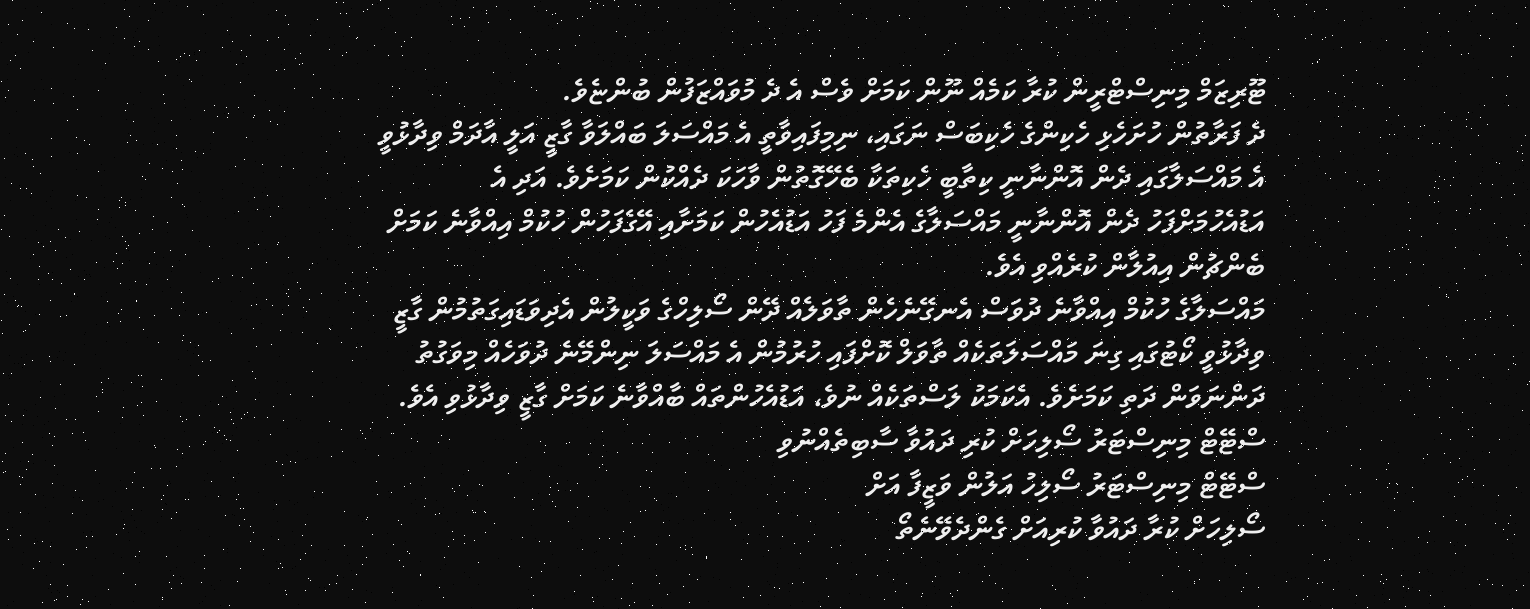ޓޫރިޒަމް މިނިސްޓްރީން ކުރާ ކަމެއް ނޫން ކަމަށް ވެސް އެ ދެ މުވައްޒަފުން ބުންޏެވެ.
ދެ ފަރާތުން ހުށަހެޅި ހެކިންގެ ހެކިބަސް ނަގައި، ނިމިފައިވާތީ އެ މައްސަލަ ބައްލަވާ ގާޒީ އަލީ އާދަމް ވިދާޅުވީ އެ މައްސަލާގައި ދެން އޮންނާނީ ކިތާބީ ހެކިތަކާ ބެހޭގޮތުން ވާހަކަ ދެއްކުން ކަމަށެވެ. އަދި އެ އަޑުއެހުމަށްފަހު ދެން އޮންނާނީ މައްސަލާގެ އެންމެ ފަހު އަޑުއެހުން ކަމަށާއި އޭގެފަހުން ހުކުމް އިއްވާނެ ކަމަށް ބެންޗުން އިއުލާން ކުރެއްވި އެވެ.
މައްސަލާގެ ހުކުމް އިއްވާނެ ދުވަސް އެނގޭނެހެން ތާވަލެއް ދޭން ސޯލިހްގެ ވަކީލުން އެދިވަޑައިގަތުމުން ގާޒީ ވިދާޅުވީ ކޯޓުގައި ގިނަ މައްސަލަތަކެއް ތާވަލް ކޮށްފައި ހުރުމުން އެ މައްސަލަ ނިންމޭނެ ދުވަހެއް މިވަގުތު ދަންނަވަން ދަތި ކަމަށެވެ. އެކަމަކު ލަސްތަކެއް ނުވެ، އަޑުއެހުންތައް ބާއްވާނެ ކަމަށް ގާޒީ ވިދާޅުވި އެވެ.
ސްޓޭޓް މިނިސްޓަރު ސޯލިހަށް ކުރި ދައުވާ ސާބިތެއްނުވި
ސްޓޭޓް މިނިސްޓަރު ސޯލިހު އަލުން ވަޒީފާ އަށް
ސޯލިހަށް ކުރާ ދައުވާ ކުރިއަށް ގެންދެވޭނެތޯ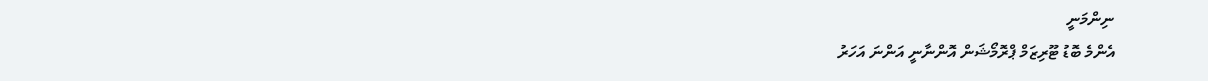ނިންމަނީ
އެންމެ ބޮޑު ޓޫރިޒަމް ޕްރޮމޯޝަން އޮންނާނީ އަންނަ އަހަރު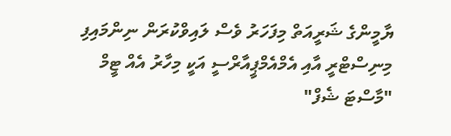ޔާމީންގެ ޝަރީއަތް މިފަހަރު ވެސް ލައިވްކުރަން ނިންމައިފި
މިނިސްޓްރީ އާއި އެމްއެމްޕީއާރްސީ އަކީ މިހާރު އެއް ޓީމް
"މާސްޓަ ޝެފް"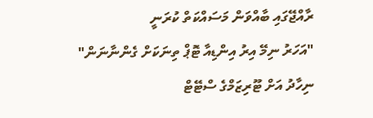ރާއްޖޭގައި ބާއްވަން މަސައްކަތް ކުރަނީ
"އަހަރު ނިމޭ އިރު އިންޑިއާ ޓޮޕް ތިނަކަށް ގެންނާނަން"
ނިހާދު އަށް ޓޫރިޒަމްގެ ސްޓޭޓް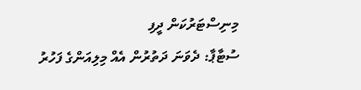މިނިސްޓަރުކަން ދީފި
ސުޓާޕާ: ދެވަނަ ދަތުރުން އެއް މިލިއަންގެ ފަހުރު